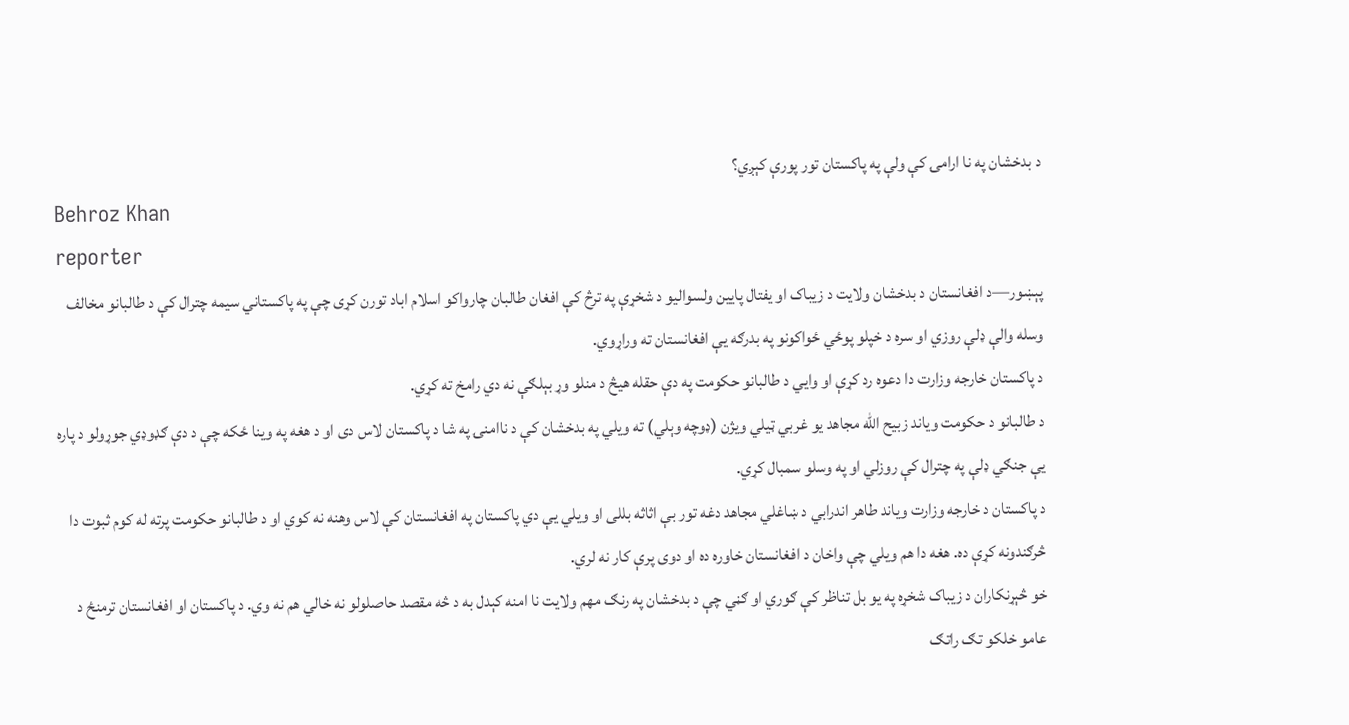د بدخشان په نا ارامۍ کې ولې په پاکستان تور پورې کېږي؟
Behroz Khan
reporter
پېښور—د افغانستان د بدخشان ولايت د زيباک او يفتال پايين ولسواليو د شخړې په ترڅ کې افغان طالبان چارواکو اسلام اباد تورن کړی چې په پاکستاني سيمه چترال کې د طالبانو مخالف وسله والې ډلې روزي او سره د خپلو پوځي ځواکونو په بدرګه يې افغانستان ته وراړوي.
د پاکستان خارجه وزارت دا دعوه رد کړې او وايي د طالبانو حکومت په دې حقله هيڅ د منلو وړ بېلګې نه دي رامخ ته کړي.
د طالبانو د حکومت وياند زبيح الله مجاهد يو غربي ټيلي ويژن (ډوچه وېلي) ته ويلي په بدخشان کې د ناامنۍ په شا د پاکستان لاس دی او د هغه په وينا ځکه چې د دې ګډوډي جوړولو د پاره يې جنګي ډلې په چترال کې روزلي او په وسلو سمبال کړي.
د پاکستان د خارجه وزارت وياند طاهر اندرابي د ښاغلي مجاهد دغه تور بې اثاثه بللی او ويلي يې دي پاکستان په افغانستان کې لاس وهنه نه کوي او د طالبانو حکومت پرته له کوم ثبوت دا څرګندونه کړې ده. هغه دا هم ويلي چې واخان د افغانستان خاوره ده او دوی پرې کار نه لري.
خو څېړنکاران د زيباک شخړه په يو بل تناظر کې ګوري او ګڼي چې د بدخشان په رنګ مهم ولايت نا امنه کېدل به د څه مقصد حاصلولو نه خالي هم نه وي. د پاکستان او افغانستان ترمنځ د عامو خلکو تګ راتګ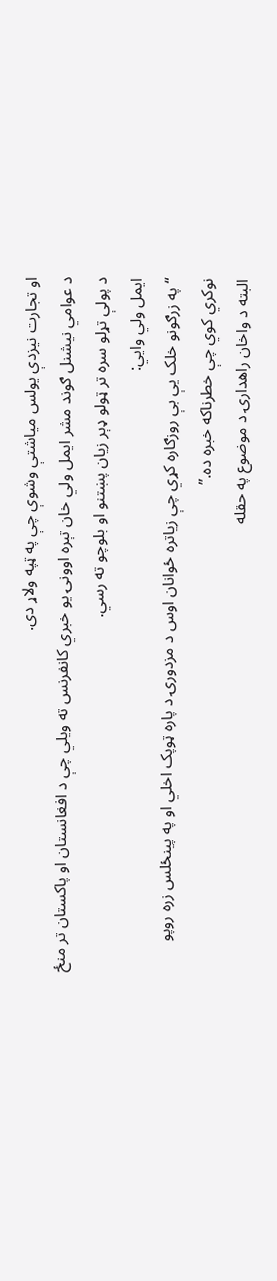او تجارت نيزدې يولس مياشتې وشوې چې په ټپه ولاړ دی.
د عوامي نيشنل ګوند مشر ايمل ولي خان تېره اوونۍ يو خبري کانفرنس ته ويلي چې د افغانستان او پاکستان تر منځ د پولې تړلو سره تر ټولو ډېر زيان پښتنو او بلوچو ته رسي.
ايمل ولي وايي:
“په زرګونو خلک يې بې روزګاره کړي چې زياتره ځوانان اوس د مزدورۍ د پاره ټوپک اخلي او په پينځلس زره روپو نوکري کوي چې خطرناکه خبره ده.”
البته د واخان راهدارۍ د موضوع په حقله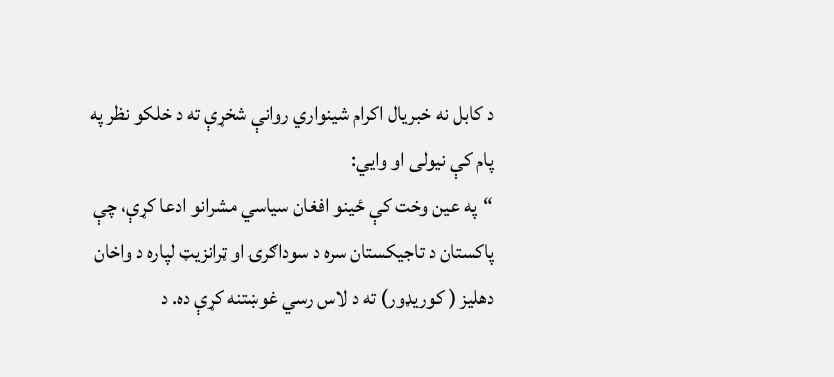د کابل نه خبريال اکرام شينواري روانې شخړې ته د خلکو نظر په پام کې نيولی او وايي:
“په عین وخت کې ځینو افغان سیاسي مشرانو ادعا کړې، چې پاکستان د تاجیکستان سره د سوداګرۍ او ټرانزیټ لپاره د واخان دهلیز ( کوریډور) ته د لاس رسي غوښتنه کړې ده. د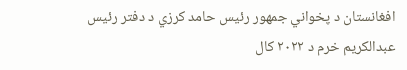افغانستان د پخواني جمهور رئیس حامد کرزي د دفتر رئیس عبدالکریم خرم د ۲۰۲۲ کال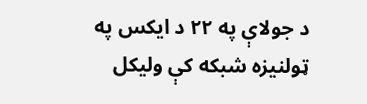د جولاې په ۲۲ د ایکس په ټولنیزه شبکه کې ولیکل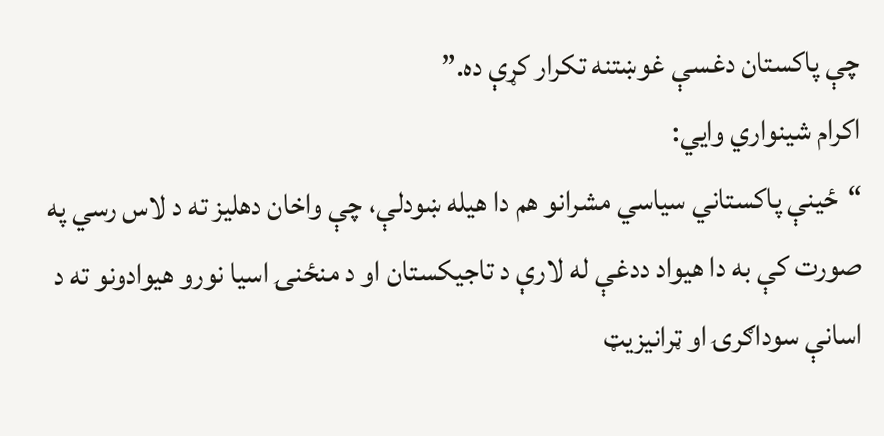چې پاکستان دغسې غوښتنه تکرار کړې ده.”
اکرام شينواري وايي:
“ځينې پاکستاني سیاسي مشرانو هم دا هیله ښودلې، چې واخان دهلیز ته د لاس رسي په صورت کې به دا هیواد ددغې له لارې د تاجیکستان او د منځنۍ اسیا نورو هیوادونو ته د اسانې سوداګرۍ او ټرانیزیټ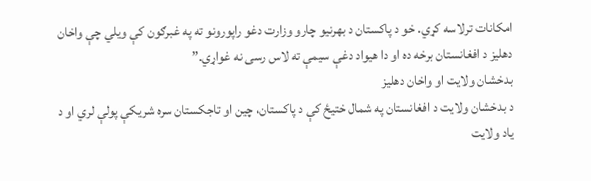امکانات ترلاسه کړي. خو د پاکستان د بهرنیو چارو وزارت دغو راپورونو ته په غبرګون کې ویلي چې واخان دهلیز د افغانستان برخه ده او دا هیواد دغې سیمې ته لاس رسی نه غواړي.”
بدخشان ولايت او واخان دهلیز
د بدخشان ولایت د افغانستان په شمال ختیځ کې د پاکستان، چین او تاجکستان سره شريکې پولې لري او د ياد ولايت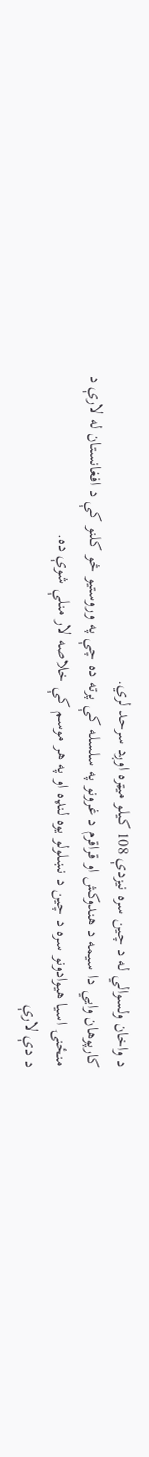د واخان ولسوالي له د چین سره نيزدې 108 کیلو ميټره اوږد سرحد لري.
کارپوهان وايي دا سیمه د هندوکش او قراقرم د غرونو په سلسله کې پرته ده چې په وروستیو څو کلنو کې د افغانستان له لارې د منځنۍ اسیا هیوادونو سره د چین د نښلولو يوه لنډه او په هر موسم کې خلاصه لار منلې شوې ده.
د دې لارې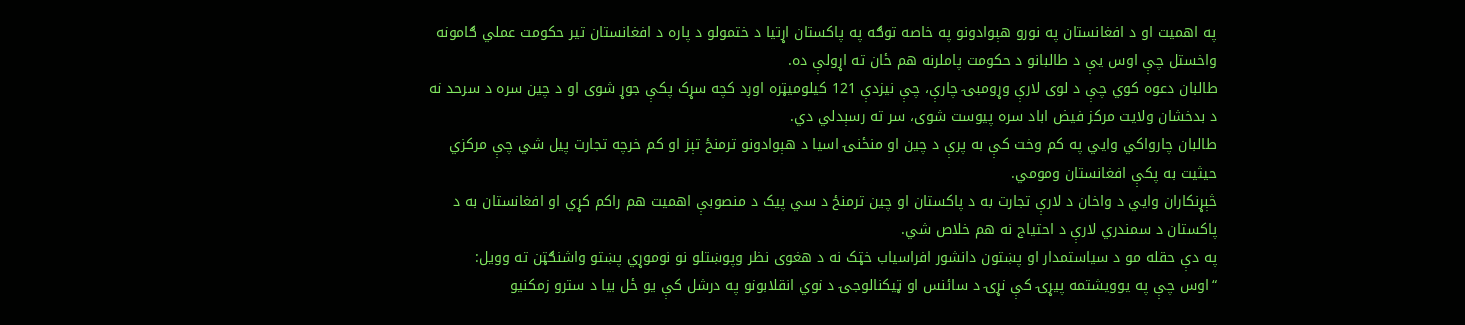په اهميت او د افغانستان په نورو هېوادونو په خاصه توګه په پاکستان اړتيا د ختمولو د پاره د افغانستان تیر حکومت عملي ګامونه واخستل چې اوس يې د طالبانو د حکومت پاملرنه هم ځان ته اړولې ده.
طالبان دعوه کوي چې د لوی لارې وړومبۍ چارې، چې نيزدې 121 کيلوميټره اوږد کچه سړک پکې جوړ شوی او د چين سره د سرحد نه د بدخشان ولايت مرکز فيض اباد سره پيوست شوی، سر ته رسېدلي دي.
طالبان چارواکي وايي په کم وخت کې به پرې د چين او منځنۍ اسیا د هېوادونو ترمنځ تېز او کم خرچه تجارت پيل شي چې مرکزي حیثیت به پکې افغانستان ومومي.
څېړنکاران وايي د واخان د لارې تجارت به د پاکستان او چين ترمنځ د سي پيک د منصوبې اهميت هم راکم کړي او افغانستان به د پاکستان د سمندري لارې د احتياج نه هم خلاص شي.
په دې حقله مو د سياستمدار او پښتون دانشور افراسياب خټک نه د هغوی نظر وپوښتلو نو نوموړي پښتو واشنګټن ته وويل:
“اوس چې په یوویشتمه پیړۍ کې نړۍ د سائنس او ټیکنالوجۍ د نوي انقلابونو په درشل کې یو ځل بیا د سترو زمکنیو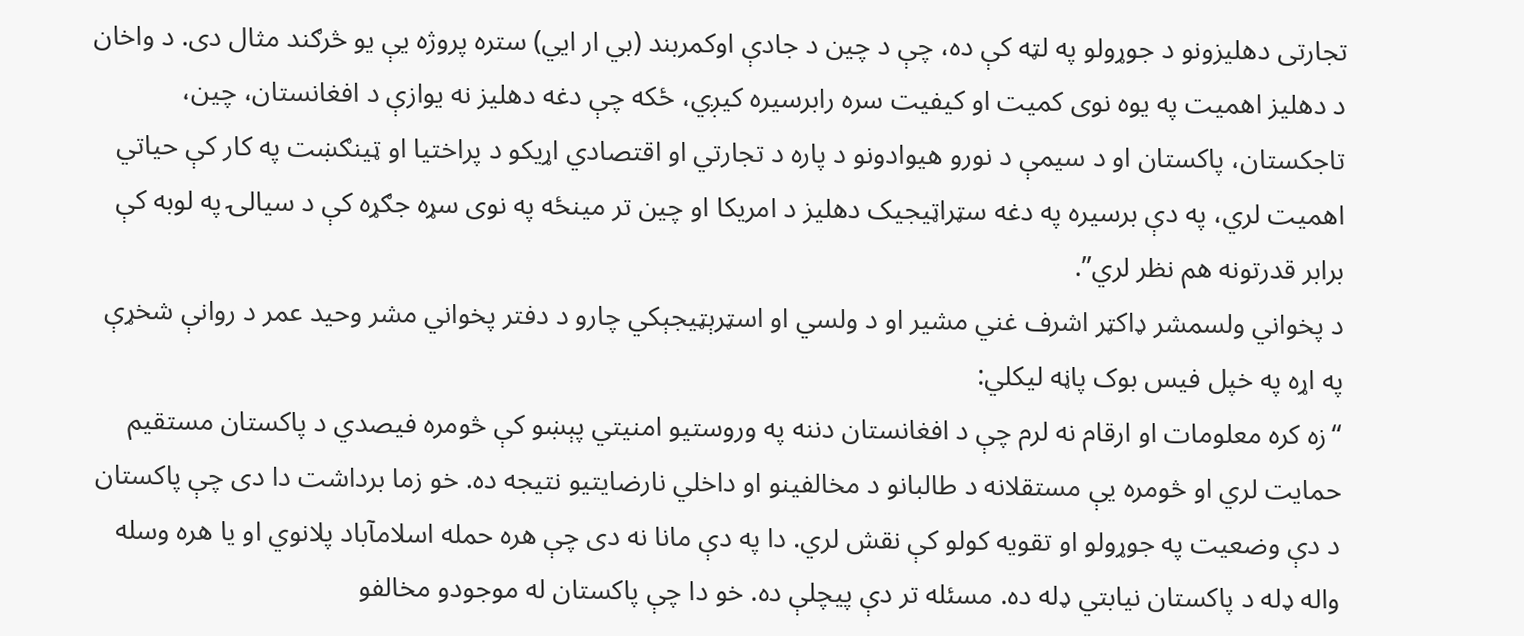تجارتی دهلیزونو د جوړولو په لټه کې ده، چې د چین د جادې اوکمربند (بي ار ايي) ستره پروژه یې یو څرګند مثال دی. د واخان د دهلیز اهميت په یوه نوی کمیت او کیفیت سره رابرسیره کیږي، ځکه چې دغه دهلیز نه یوازې د افغانستان، چین، تاجکستان، پاکستان او د سیمې د نورو هیوادونو د پاره د تجارتي او اقتصادي اړیکو د پراختیا او ټینګښت په کار کې حیاتي اهمیت لري، په دې برسیره په دغه سټراټیجیک دهلیز د امریکا او چین تر مینځه په نوی سړه جګړه کې د سیالۍ په لوبه کې برابر قدرتونه هم نظر لري”.
د پخواني ولسمشر ډاکټر اشرف غني مشير او د ولسي او اسټرېټيجېکي چارو د دفتر پخواني مشر وحيد عمر د روانې شخړې په اړه په خپل فيس بوک پاڼه ليکلي:
“زه کره معلومات او ارقام نه لرم چې د افغانستان دننه په وروستیو امنیتي پېښو کې څومره فیصدي د پاکستان مستقیم حمایت لري او څومره یې مستقلانه د طالبانو د مخالفینو او داخلي نارضایتیو نتیجه ده. خو زما برداشت دا دی چې پاکستان د دې وضعیت په جوړولو او تقویه کولو کې نقش لري. دا په دې مانا نه دی چې هره حمله اسلامآباد پلانوي او یا هره وسله واله ډله د پاکستان نیابتي ډله ده. مسئله تر دې پیچلې ده. خو دا چې پاکستان له موجودو مخالفو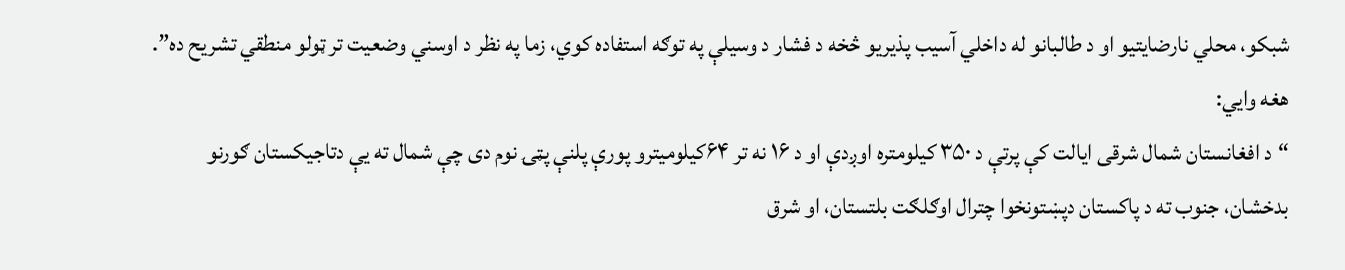شبکو، محلي نارضایتیو او د طالبانو له داخلي آسیب پذیریو څخه د فشار د وسیلې په توګه استفاده کوي، زما په نظر د اوسني وضعیت تر ټولو منطقي تشریح ده”.
هغه وايي:
“د افغانستان شمال شرقی ایالت کې پرتې د ۳۵۰ کیلومتره اوږدې او د ۱۶ نه تر ۶۴کیلومیترو پورې پلنې پټۍ نوم دی چې شمال ته یې دتاجیکستان ګورنو بدخشان، جنوب ته د پاکستان دپښتونخوا چترال اوګلګت بلتستان، او شرق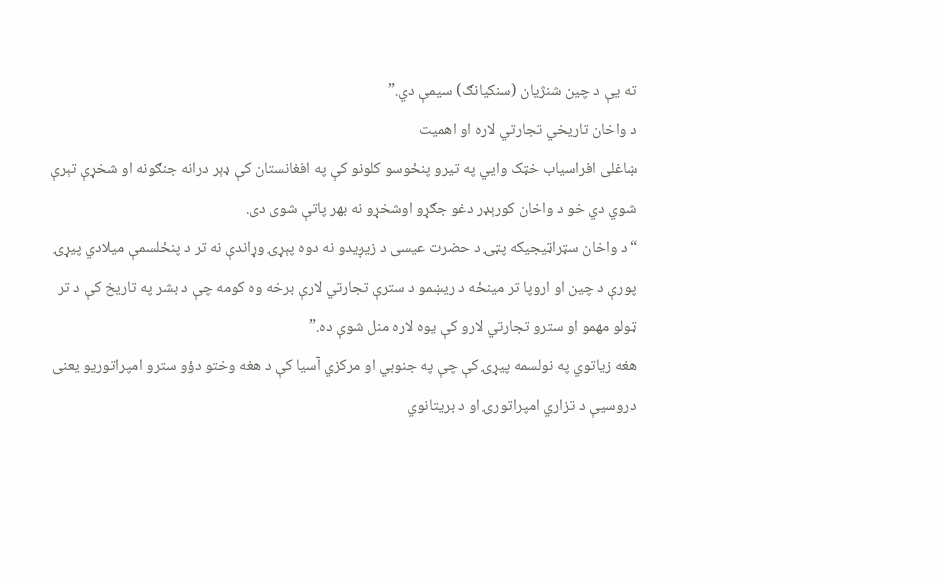ته یې د چین شنژیان (سنکیانګ) سیمې دي.”
د واخان تاريخي تجارتي لاره او اهميت
ښاغلی افراسياب خټک وايي په تیرو پنځوسو کلونو کې په افغانستان کې ډېر درانه جنګونه او شخړې تېرې شوي دي خو د واخان کورېډر دغو جګړو اوشخړو نه بهر پاتې شوی دی.
“د واخان سټراټیجیکه پټۍ د حضرت عیسی د زیږیدو نه دوه پېړۍ وړاندې نه تر د پنځلسمې میلادي پیړۍ پورې د چین او اروپا تر مینځه د ریښمو د سترې تجارتي لارې برخه وه کومه چې د بشر په تاریخ کې د تر ټولو مهمو او سترو تجارتي لارو کې یوه لاره منل شوې ده.”
هغه زياتوي په نولسمه پیړۍ کې چې په جنوبي او مرکزي آسیا کې د هغه وختو دؤو سترو امپراتوریو یعنی دروسیې د تزاري امپراتورۍ او د بریتانوي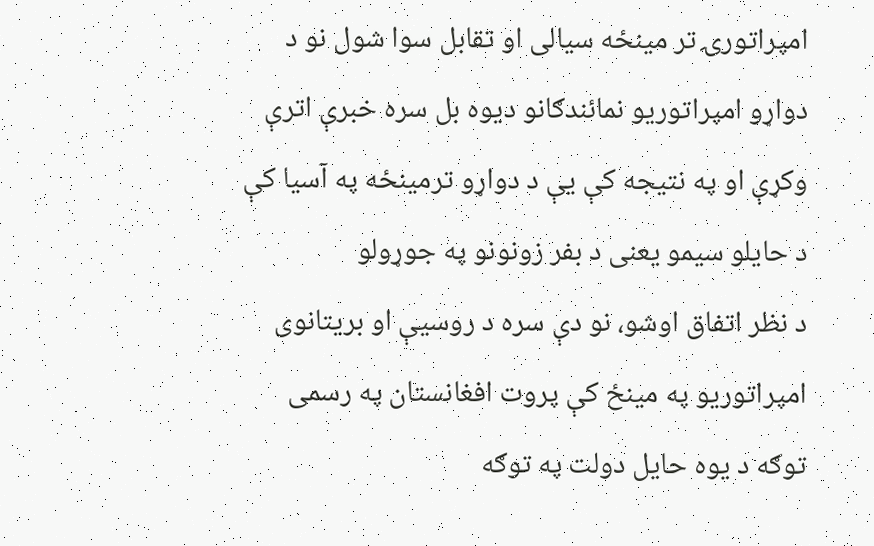امپراتورۍ تر مینځه سیالی او تقابل سوا شول نو د دواړو امپراتوریو نمائندګانو دیوه بل سره خبرې اترې وکړې او په نتیجه کې یې د دواړو ترمینځه په آسیا کې د حایلو سیمو یعنی د بفر زونونو په جوړولو
د نظر اتفاق اوشو، نو دې سره د روسیې او بریتانوی امپراتوریو په مینځ کې پروت افغانستان په رسمی توګه د یوه حایل دولت په توګه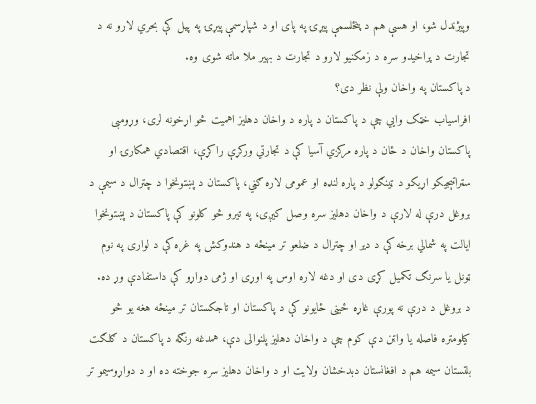وپیژندل شو، او هسې هم د پنځلسمې پیړۍ په پای او د شپاړسمې پیړۍ په پیل کې بحري لارو نه د تجارت د پراخیدو سره د زمکنیو لارو د تجارت د بهیر ملا ماته شوی وه.
د پاکستان په واخان ولې نظر دی؟
افراسياب خټک وايي چې د پاکستان د پاره د واخان دهلیز اهمیت څو اړخونه لری، وړومبی پاکستان واخان د ځان د پاره مرکزي آسیا کې د تجارتي ورکړې راکړې، اقتصادي همکارۍ او سټراټېجیکو اړیکو د ټینګولو د پاره لنډه او عمومی لاره ګڼي، پاکستان د پښتونخوا د چترال د سیمې د بروغل درې له لارې د واخان دهلیز سره وصل کیږی، په تیرو څو کلونو کې پاکستان د پښتونخوا ایالت په شمالي برخه کې د دیر او چترال د ضلعو تر مینځه د هندوکش په غره کې د لواری په نوم ټونل یا سرنګ تکمیل کړی دی او دغه لاره اوس په اوړی او ژمی دواړو کې داستفادې وړ ده.
د بروغل د درې نه پورې غاړه ځینی ځایونو کې د پاکستان او تاجکستان تر مينځه هغه یو څو کیلومتره فاصله یا واټن دې کوم چې د واخان دهلیز پلنوالی دې، همدغه رنګه د پاکستان د ګلګت بلتستان سیمه هم د افغانستان دبدخشان ولایت او د واخان دهلیز سره جوخته ده او د دواړوسیمو تر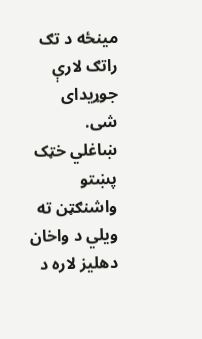مینځه د تګ راتګ لارې جوړیدای شی.
ښاغلي خټک پښتو واشنګټن ته ويلي د واخان دهلیز لاره د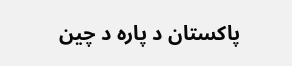پاکستان د پاره د چین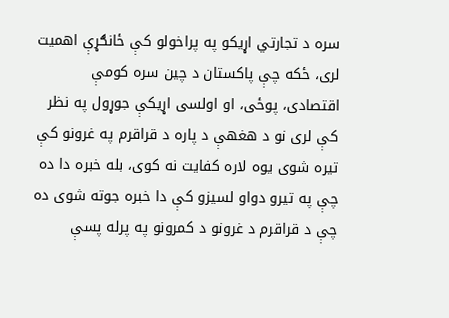سره د تجارتي اړیکو په پراخولو کې ځانګړې اهمیت لری، ځکه چې پاکستان د چین سره کومې اقتصادی، پوځی، او اولسی اړیکې جوړول په نظر کې لری نو د هغهې د پاره د قراقرم په غرونو کې تیره شوی یوه لاره کفایت نه کوی، بله خبره دا ده چې په تیرو دواو لسیزو کې دا خبره جوته شوی ده چې د قراقرم د غرونو د کمرونو په پرله پسې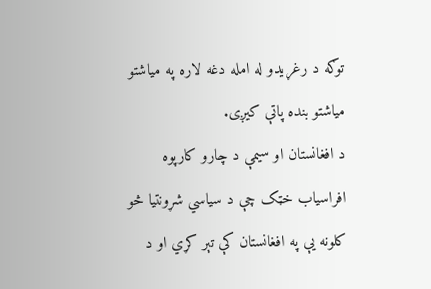توګه د رغړیدو له امله دغه لاره په میاشتو میاشتو بنده پاتې کیږی.
د افغانستان او سيمې د چارو کارپوه افراسياب خټک چې د سياسي شړونتيا څو کلونه يې په افغانستان کې تېر کړي او د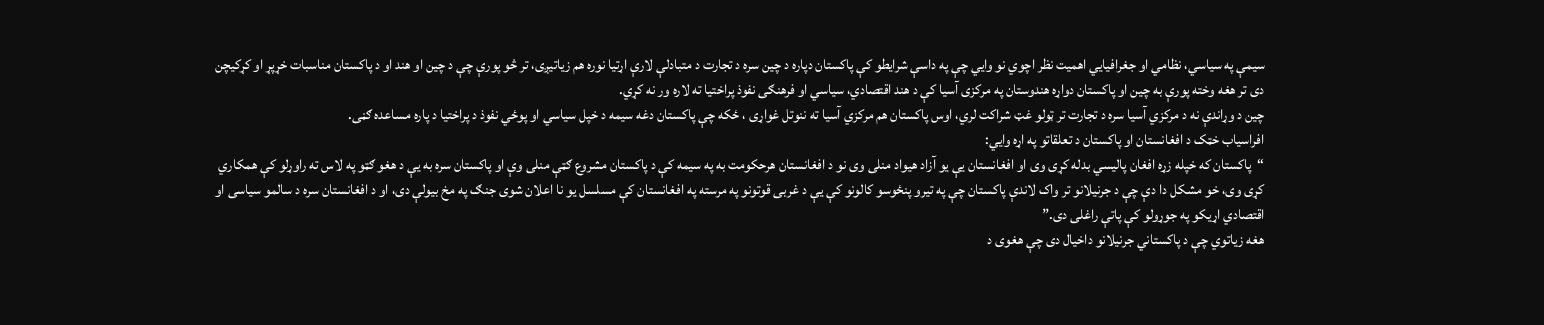سيمې په سياسي، نظامي او جغرافيايي اهميت نظر اچوي نو وايي چې په داسې شرایطو کې پاکستان دپاره د چین سره د تجارت د متبادلې لارې اړتیا نوره هم زیاتیږی، تر څو پورې چې د چین او هند او د پاکستان مناسبات خړپړ او کړکیچن دی تر هغه وخته پورې به چین او پاکستان دواړه هندوستان په مرکزی آسیا کې د هند اقتصادي، سیاسي او فرهنګی نفوذ پراختیا ته لاره ور نه کړي.
چین د وړاندې نه د مرکزي آسیا سره د تجارت تر ټولو غټ شراکت لري، اوس پاکستان هم مرکزي آسیا ته ننوتل غواړی ، ځکه چې پاکستان دغه سیمه د خپل سیاسي او پوځي نفوذ د پراختیا د پاره مساعده ګڼی.
افراسياب خټک د افغانستان او پاکستان د تعلقاتو په اړه وايي:
“پاکستان که خپله زړه افغان پالیسي بدله کړی وی او افغانستان یې یو آزاد هیواد منلی وی نو د افغانستان هرحکومت به په سیمه کې د پاکستان مشروع ګټې منلی وې او پاکستان سره به یې د هغو ګټو په لاس ته راوړلو کې همکاري کړی وی، خو مشکل دا دې چې د جرنیلانو تر واک لاندې پاکستان چې په تیرو پنځوسو کالونو کې یې د غربی قوتونو په مرسته په افغانستان کې مسلسل یو نا اعلان شوی جنګ په مخ بیولې دی، او د افغانستان سره د سالمو سیاسی او اقتصادي اړیکو په جوړولو کې پاتې راغلی دی.”
هغه زياتوي چې د پاکستاني جرنیلانو داخیال دی چې هغوی د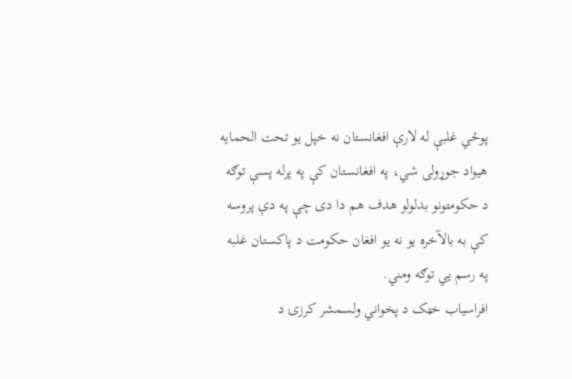پوځي غلبې له لارې افغانستان نه خپل یو تحت الحمایه هیواد جوړولی شي، په افغانستان کې په پرله پسې توګه د حکومتونو بدلولو هدف هم دا دی چې په دې پروسه کې به بالآخره یو نه یو افغان حکومت د پاکستان غلبه په رسم یي توګه ومني.
افراسياب خټک د پخواني ولسمشر کرزۍ د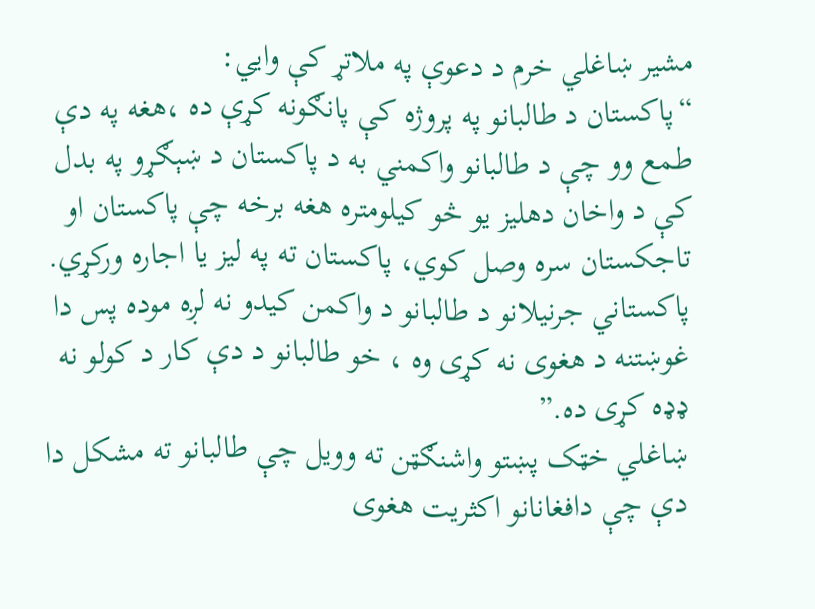مشير ښاغلي خرم د دعوې په ملاتړ کې وايي:
“پاکستان د طالبانو په پروژه کې پانګونه کړې ده ،هغه په دې طمع وو چې د طالبانو واکمني به د پاکستان د ښېګړو په بدل کې د واخان دهلیز یو څو کیلومتره هغه برخه چې پاکستان او تاجکستان سره وصل کوي، پاکستان ته په لیز یا اجاره ورکړي. پاکستاني جرنیلانو د طالبانو د واکمن کیدو نه لږه موده پس دا غوښتنه د هغوی نه کړی وه ، خو طالبانو د دې کار د کولو نه ډډه کړی ده.”
ښاغلي خټک پښتو واشنګټن ته وويل چې طالبانو ته مشکل دا دې چې دافغانانو اکثریت هغوی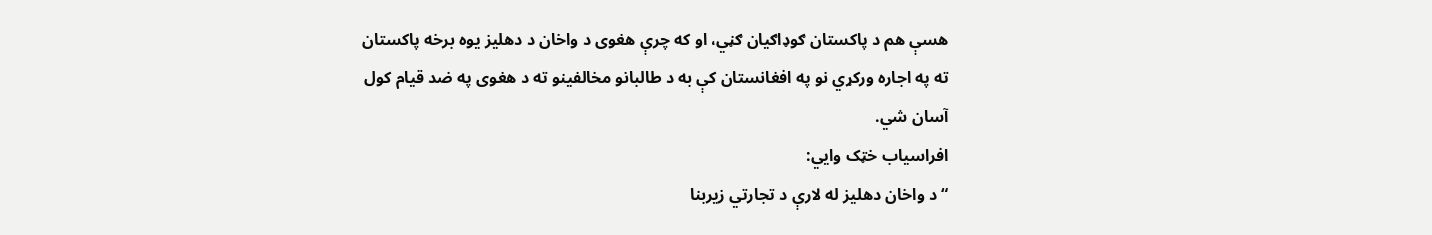هسې هم د پاکستان ګوډاګیان ګڼي، او که چرې هغوی د واخان د دهلیز یوه برخه پاکستان ته په اجاره ورکړي نو په افغانستان کې به د طالبانو مخالفینو ته د هغوی په ضد قیام کول آسان شي.
افراسياب خټک وايي:
“د واخان دهلیز له لارې د تجارتي زیربنا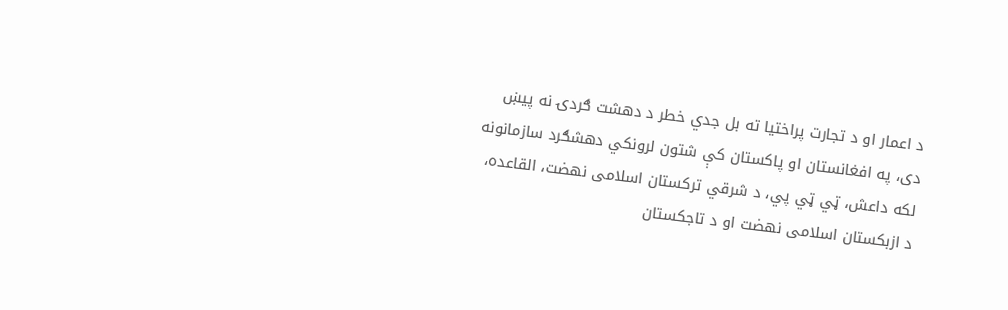د اعمار او د تجارت پراختیا ته بل جدي خطر د دهشت ګردۍ نه پیښ دی، په افغانستان او پاکستان کې شتون لرونکي دهشګرد سازمانونه لکه داعش، ټي ټي پي، د شرقي ترکستان اسلامی نهضت، القاعده، د ازبکستان اسلامی نهضت او د تاجکستان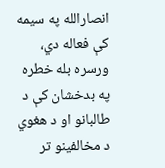انصارالله په سیمه کې فعاله دي، ورسره بله خطره په بدخشان کې د طالبانو او د هغوي د مخالفینو تر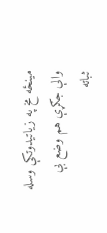مینځه مخ په زیاتیدوتکې وسله والې جګړې هم وضع بې ثباته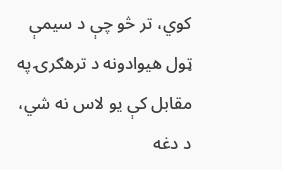کوي، تر څو چې د سیمې ټول هیوادونه د ترهګرۍ په مقابل کې یو لاس نه شي، د دغه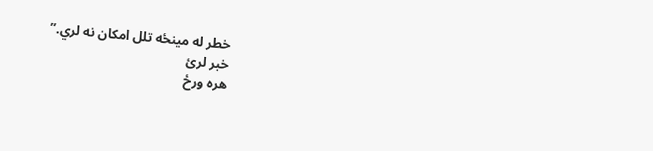خطر له مینځه تلل امکان نه لري.”
خبر لرئ
هره ورځ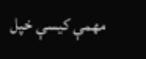مهمې کیسې خپل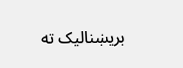بریښنالیک ته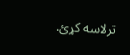ترلاسه کړئ.